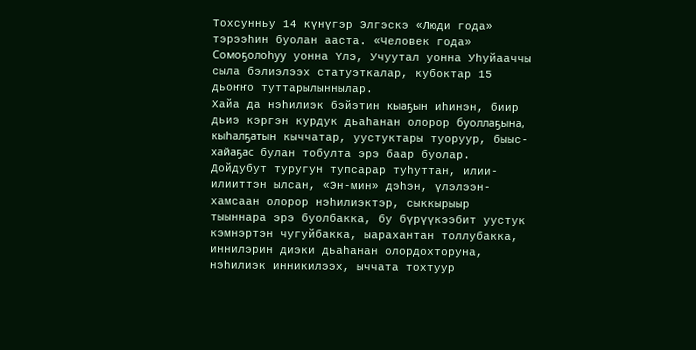Тохсунньу 14 күнүгэр Элгэскэ «Люди года» тэрээһин буолан ааста. «Человек года» Сомоҕолоһуу уонна Үлэ, Учуутал уонна Уһуйааччы сыла бэлиэлээх статуэткалар, кубоктар 15 дьоҥҥо туттарылыннылар.
Хайа да нэһилиэк бэйэтин кыаҕын иһинэн, биир дьиэ кэргэн курдук дьаһанан олорор буоллаҕына, кыһалҕатын кыччатар, уустуктары туоруур, быыс-хайаҕас булан тобулта эрэ баар буолар. Дойдубут туругун тупсарар туһуттан, илии-илииттэн ылсан, «Эн-мин» дэһэн, үлэлээн-хамсаан олорор нэһилиэктэр, сыккырыыр тыыннара эрэ буолбакка, бу бүрүүкээбит уустук кэмнэртэн чугуйбакка, ыарахантан толлубакка, иннилэрин диэки дьаһанан олордохторуна, нэһилиэк инникилээх, ыччата тохтуур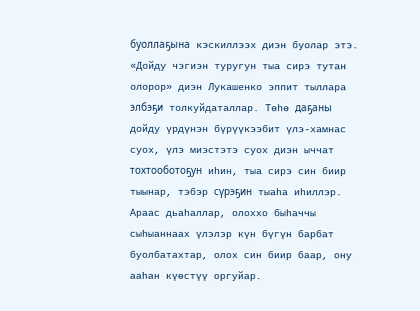буоллаҕына кэскиллээх диэн буолар этэ.
«Дойду чэгиэн туругун тыа сирэ тутан олорор» диэн Лукашенко эппит тыллара элбэҕи толкуйдаталлар. Төһө даҕаны дойду үрдүнэн бүрүүкээбит үлэ-хамнас суох, үлэ миэстэтэ суох диэн ыччат тохтооботоҕун иһин, тыа сирэ син биир тыынар, тэбэр сүрэҕин тыаһа иһиллэр. Араас дьаһаллар, олоххо быһаччы сыһыаннаах үлэлэр күн бүгүн барбат буолбатахтар, олох син биир баар, ону ааһан күөстүү оргуйар.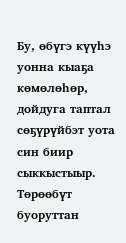Бу, өбүгэ күүһэ уонна кыаҕа көмөлөһөр, дойдуга таптал сөҕүрүйбэт уота син биир сыккыстыыр. Төрөөбүт буоруттан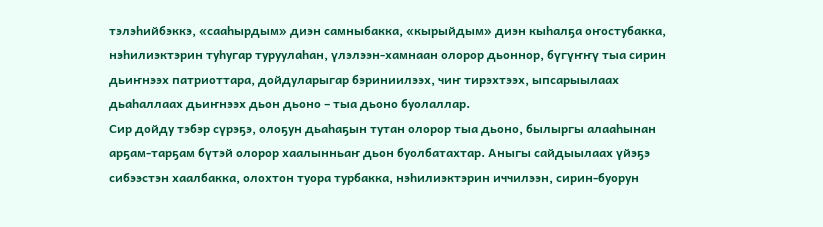тэлэһийбэккэ, «сааһырдым» диэн самныбакка, «кырыйдым» диэн кыһалҕа оҥостубакка, нэһилиэктэрин туһугар туруулаһан, үлэлээн-хамнаан олорор дьоннор, бүгүҥҥү тыа сирин дьиҥнээх патриоттара, дойдуларыгар бэриниилээх, чиҥ тирэхтээх, ыпсарыылаах дьаһаллаах дьиҥнээх дьон дьоно – тыа дьоно буолаллар.
Сир дойду тэбэр сүрэҕэ, олоҕун дьаһаҕын тутан олорор тыа дьоно, былыргы алааһынан арҕам-тарҕам бүтэй олорор хаалынньаҥ дьон буолбатахтар. Аныгы сайдыылаах үйэҕэ сибээстэн хаалбакка, олохтон туора турбакка, нэһилиэктэрин иччилээн, сирин-буорун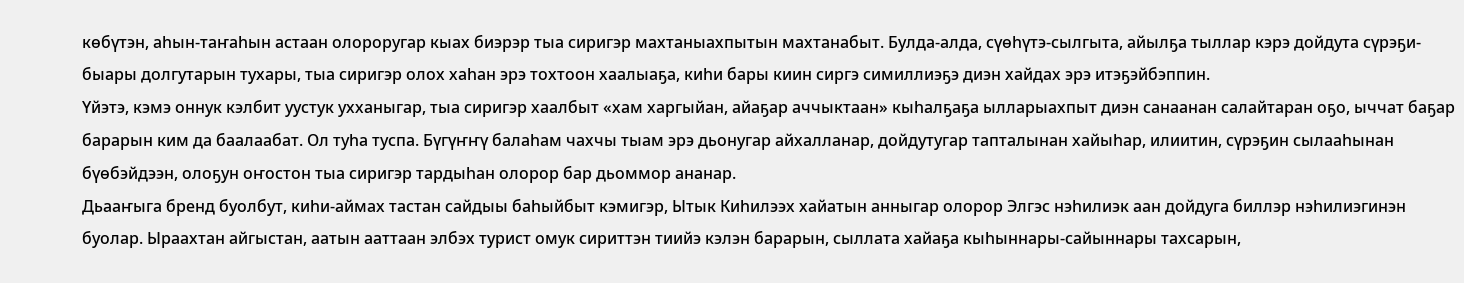көбүтэн, аһын-таҥаһын астаан олороругар кыах биэрэр тыа сиригэр махтаныахпытын махтанабыт. Булда-алда, сүөһүтэ-сылгыта, айылҕа тыллар кэрэ дойдута сүрэҕи-быары долгутарын тухары, тыа сиригэр олох хаһан эрэ тохтоон хаалыаҕа, киһи бары киин сиргэ симиллиэҕэ диэн хайдах эрэ итэҕэйбэппин.
Үйэтэ, кэмэ оннук кэлбит уустук ухханыгар, тыа сиригэр хаалбыт «хам харгыйан, айаҕар аччыктаан» кыһалҕаҕа ылларыахпыт диэн санаанан салайтаран оҕо, ыччат баҕар барарын ким да баалаабат. Ол туһа туспа. Бүгүҥҥү балаһам чахчы тыам эрэ дьонугар айхалланар, дойдутугар тапталынан хайыһар, илиитин, сүрэҕин сылааһынан бүөбэйдээн, олоҕун оҥостон тыа сиригэр тардыһан олорор бар дьоммор ананар.
Дьааҥыга бренд буолбут, киһи-аймах тастан сайдыы баһыйбыт кэмигэр, Ытык Киһилээх хайатын анныгар олорор Элгэс нэһилиэк аан дойдуга биллэр нэһилиэгинэн буолар. Ыраахтан айгыстан, аатын ааттаан элбэх турист омук сириттэн тиийэ кэлэн барарын, сыллата хайаҕа кыһыннары-сайыннары тахсарын,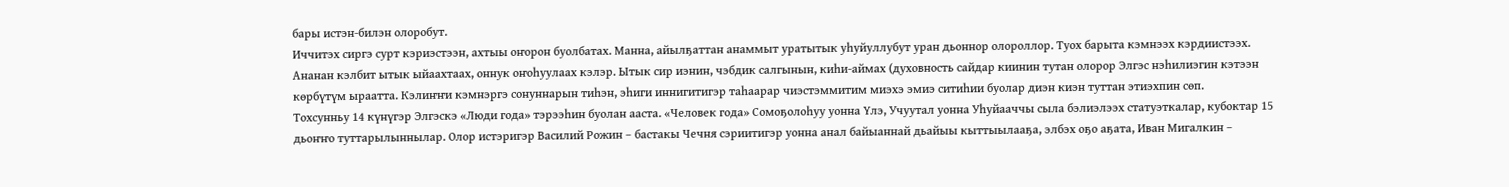бары истэн-билэн олоробут.
Иччитэх сиргэ сурт кэриэстээн, ахтыы оҥорон буолбатах. Манна, айылҕаттан анаммыт уратытык уһуйуллубут уран дьоннор олороллор. Туох барыта кэмнээх кэрдиистээх. Ананан кэлбит ытык ыйаахтаах, оннук оҥоһуулаах кэлэр. Ытык сир иэнин, чэбдик салгынын, киһи-аймах (духовность сайдар киинин тутан олорор Элгэс нэһилиэгин кэтээн көрбүтүм ыраатта. Кэлиҥҥи кэмнэргэ сонуннарын тиһэн, эһиги иннигитигэр таһаарар чиэстэммитим миэхэ эмиэ ситиһии буолар диэн киэн туттан этиэхпин сөп.
Тохсунньу 14 күнүгэр Элгэскэ «Люди года» тэрээһин буолан ааста. «Человек года» Сомоҕолоһуу уонна Үлэ, Учуутал уонна Уһуйааччы сыла бэлиэлээх статуэткалар, кубоктар 15 дьоҥҥо туттарылыннылар. Олор истэригэр Василий Рожин – бастакы Чечня сэриитигэр уонна анал байыаннай дьайыы кыттыылааҕа, элбэх оҕо аҕата, Иван Мигалкин –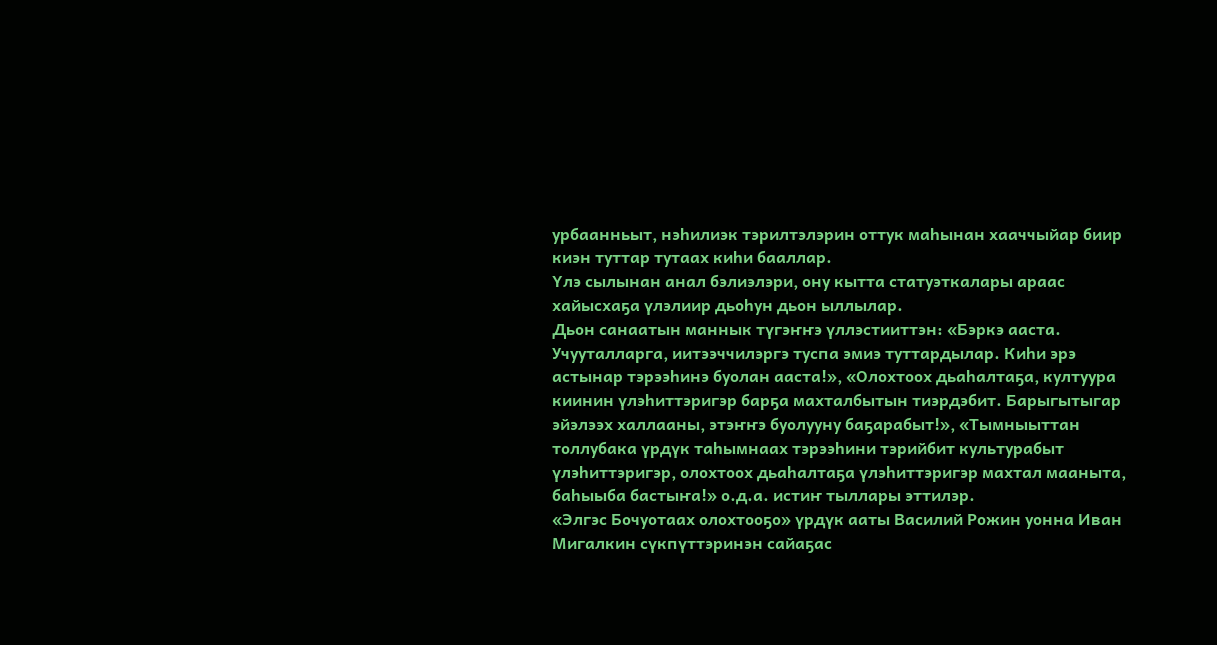урбаанньыт, нэһилиэк тэрилтэлэрин оттук маһынан хааччыйар биир киэн туттар тутаах киһи бааллар.
Үлэ сылынан анал бэлиэлэри, ону кытта статуэткалары араас хайысхаҕа үлэлиир дьоһун дьон ыллылар.
Дьон санаатын маннык түгэҥҥэ үллэстииттэн: «Бэркэ ааста. Учууталларга, иитээччилэргэ туспа эмиэ туттардылар. Киһи эрэ астынар тэрээһинэ буолан ааста!», «Олохтоох дьаһалтаҕа, култуура киинин үлэһиттэригэр барҕа махталбытын тиэрдэбит. Барыгытыгар эйэлээх халлааны, этэҥҥэ буолууну баҕарабыт!», «Тымныыттан толлубака үрдүк таһымнаах тэрээһини тэрийбит культурабыт үлэһиттэригэр, олохтоох дьаһалтаҕа үлэһиттэригэр махтал мааныта, баһыыба бастыҥа!» о.д.а. истиҥ тыллары эттилэр.
«Элгэс Бочуотаах олохтооҕо» үрдүк ааты Василий Рожин уонна Иван Мигалкин сүкпүттэринэн сайаҕас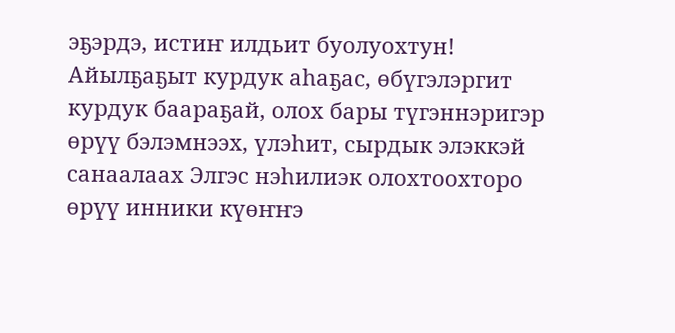эҕэрдэ, истиҥ илдьит буолуохтун! Айылҕаҕыт курдук аһаҕас, өбүгэлэргит курдук баараҕай, олох бары түгэннэригэр өрүү бэлэмнээх, үлэһит, сырдык элэккэй санаалаах Элгэс нэһилиэк олохтоохторо өрүү инники күөҥҥэ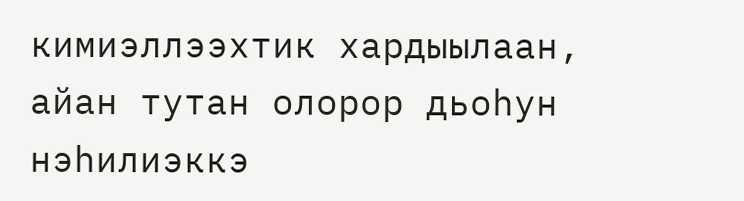кимиэллээхтик хардыылаан, айан тутан олорор дьоһун нэһилиэккэ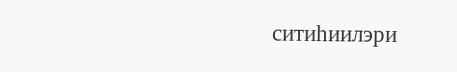ситиһиилэри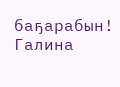баҕарабын!
Галина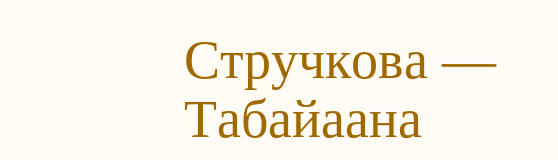Стручкова — Табайаана